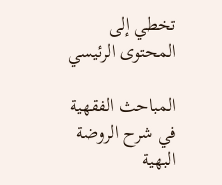تخطي إلى المحتوى الرئيسي

المباحث الفقهية في شرح الروضة البهية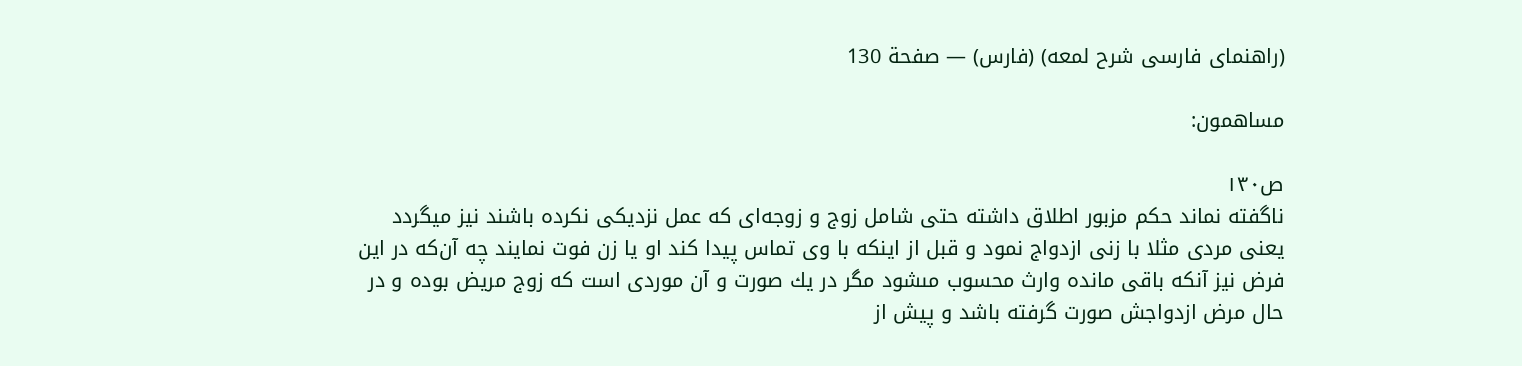(راهنماى فارسى شرح لمعه) (فارس) — صفحة 130

مساهمون:

ص١٣٠
ناگفته نماند حكم مزبور اطلاق داشته حتى شامل زوج و زوجه‌اى كه عمل نزديكى نكرده باشند نيز ميگردد يعنى مردى مثلا با زنى ازدواج نمود و قبل از اينكه با وى تماس پيدا كند او يا زن فوت نمايند چه آن‌كه در اين فرض نيز آنكه باقى مانده وارث محسوب مىشود مگر در يك صورت و آن موردى است كه زوج مريض بوده و در حال مرض ازدواجش صورت گرفته باشد و پيش از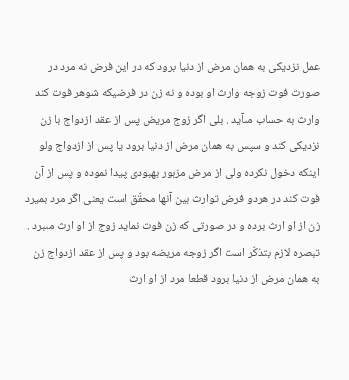عمل نزديكى به همان مرض از دنيا برود كه در اين فرض نه مرد در صورت فوت زوجه وارث او بوده و نه زن در فرضيكه شوهر فوت كند وارث به حساب مىآيد . بلى اگر زوج مريض پس از عقد ازدواج با زن نزديكى كند و سپس به همان مرض از دنيا برود يا پس از ازدواج ولو اينكه دخول نكرده ولى از مرض مزبور بهبودى پيدا نموده و پس از آن فوت كند در هردو فرض توارث بين آنها محقّق است يعنى اگر مرد بميرد زن از او ارث برده و در صورتى كه زن فوت نمايد زوج از او ارث مىبرد . تبصره لازم بتذكّر است اگر زوجه مريضه بود و پس از عقد ازدواج زن به همان مرض از دنيا برود قطعا مرد از او ارث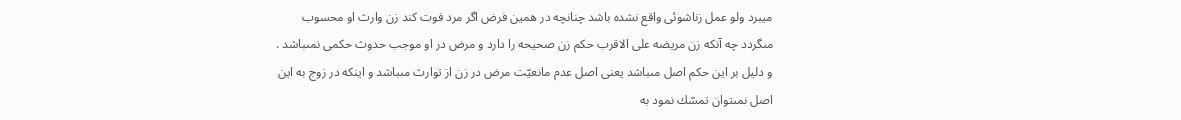ميبرد ولو عمل زناشوئى واقع نشده باشد چنانچه در همين فرض اگر مرد فوت كند زن وارث او محسوب مىگردد چه آنكه زن مريضه على الاقرب حكم زن صحيحه را دارد و مرض در او موجب حدوث حكمى نمىباشد . و دليل بر اين حكم اصل مىباشد يعنى اصل عدم مانعيّت مرض در زن از توارث مىباشد و اينكه در زوج به اين اصل نمىتوان تمسّك نمود به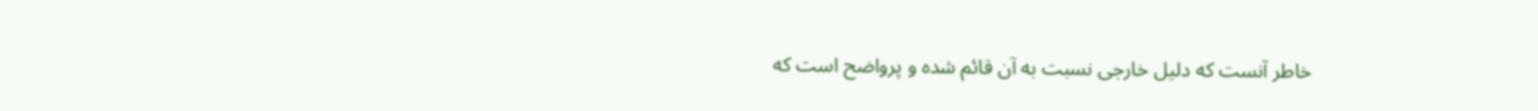خاطر آنست كه دليل خارجى نسبت به آن قائم شده و پرواضح است كه